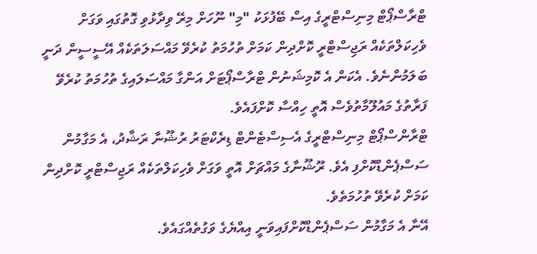ޓްރާސްޕޯޓް މިނިސްޓްރީގެ އިސް ބޭފުޅަކު "މި" ނޫހަށް މިރޭ ވިދާޅުވި ގޮތުގައި ވަގަށް ވެހިކަލްތަކެއް ރަޖިސްޓްރީ ކޮށްދިން ކަމަށް ތުހުމަތު ކުރެވޭ މައްސަލަތަކެއް އޭސީސީން ދަނީ ބަލަމުންނެވެ. އެކަން އެ ކޮމިޝަނުން ޓްރާސްޕޯޓަށް އަންގާ މައްސަލައިގެ ތުހުމަތު ކުރެވޭ ފަރާތުގެ މައުލޫމާތުވެސް އޮތީ ހިއްސާ ކޮށްފައެވެ.
ޓްރާންސްޕޯޓް މިނިސްޓްރީގެ އެސިސްޓެންޓް ޑިރެކްޓަރު ރުޝޫނާ ރަޝާދު، އެ މަގާމުން ސަސްޕެންޑްކޮށްފި އެވެ. ރޫޝޫނާގެ މައްޗަށް އޮތީ ވަގަށް ވެހިކަލްތަކެއް ރަޖިސްޓްރީ ކޮށްދިން ކަމަށް ކުރެވޭ ތުހުމަތެވެ.
އޭނާ އެ މަގާމުން ސަސްޕެންޑްކޮށްފައިވަނީ އިއްޔެގެ ވަގުތެއްގައެވެ.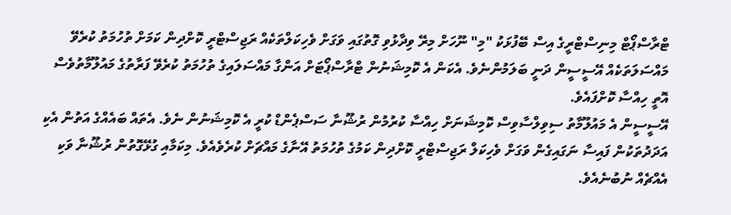ޓްރާސްޕޯޓް މިނިސްޓްރީގެ އިސް ބޭފުޅަކު "މި" ނޫހަށް މިރޭ ވިދާޅުވި ގޮތުގައި ވަގަށް ވެހިކަލްތަކެއް ރަޖިސްޓްރީ ކޮށްދިން ކަމަށް ތުހުމަތު ކުރެވޭ މައްސަލަތަކެއް އޭސީސީން ދަނީ ބަލަމުންނެވެ. އެކަން އެ ކޮމިޝަނުން ޓްރާސްޕޯޓަށް އަންގާ މައްސަލައިގެ ތުހުމަތު ކުރެވޭ ފަރާތުގެ މައުލޫމާތުވެސް އޮތީ ހިއްސާ ކޮށްފައެވެ.
އޭސީސީން އެ މައުލޫމާތު ސިވިލްސާވިސް ކޮމިޝަނަށް ހިއްސާ ކުރުމުން ރުޝޫނާ ސަސްޕެންޑް ކުރީ އެ ކޮމިޝަނުން ނެވެ. އެތައް ބައެއްގެ އަތުން އެކި އަދަދުތަކުން ފައިސާ ނަގައިގެން ވަގަށް ވެހިކަލް ރަޖިސްޓްރީ ކޮށްދިން ކަމުގެ ތުހުމަތު އޭނާގެ މައްޗަށް ކުރެވެއެވެ. މިކަމާއި ގުޅޭގޮތުން ރުޝޫނާ ވަކި އެއްޗެއް ނުބުނެއެވެ.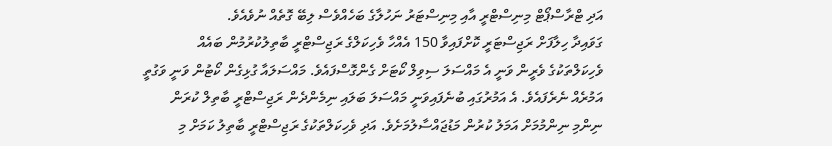އަދި ޓްރާސްޕޯޓް މިނިސްޓްރީ އާއި މިނިސްޓަރު ނަހުލާގެ ބަހެއްވެސް ލިބޭ ގޮތެއް ނުވެއެވެ.
ގަވައިދާ ހިލާފަށް ރަޖިސްޓަރީ ކޮށްފައިވާ 150 އެއްހާ ވެހިކަލްގެ ރަޖިސްޓްރީ ބާތިލުކުރުމުން ބައެއް ވެހިކަލްތަކުގެ ވެރީން ވަނީ އެ މައްސަލަ ސިވިލް ކޯޓަށް ގެންގޮސްފައެވެ. މައްސަލައާ ގުޅިގެން ކޯޓުން ވަނީ ވަގުތީ އަމުރެއް ނެރެފައެވެ. އެ އަމުރުގައި ބުނެފައިވަނީ މައްސަލަ ބަލައި ނިމެންދެން ރަޖިސްޓްރީ ބާތިލް ކުރަން ނިންމި ނިންމުމަށް އަމަލު ކުރުން މަޑުޖައްސާލުމަށެވެ. އަދި ވެހިކަލްތަކުގެ ރަޖިސްޓްރީ ބާތިލު ކަމަށް މި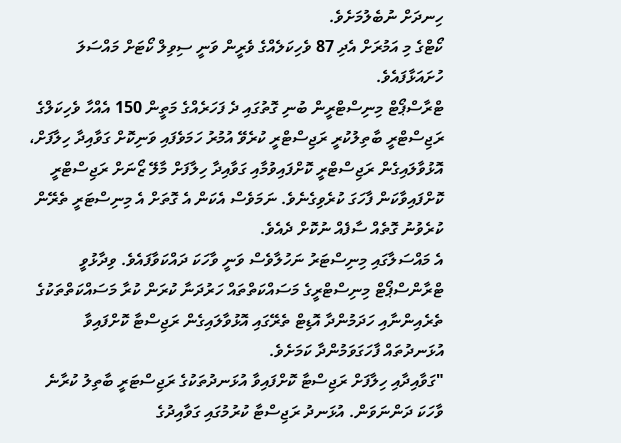ހިނދަށް ނުބެލުމަށެވެ.
ކޯޓްގެ މި އަމުރަށް އެދި 87 ވެހިކަލެއްގެ ވެރީން ވަނީ ސިވިލް ކޯޓަށް މައްސަލަ ހުށައަޅާފައެވެ.
ޓްރާސްޕޯޓް މިނިސްޓްރީން ބުނި ގޮތުގައި ދެ ފަހަރެއްގެ މަތީން 150 އެއްހާ ވެހިކަލްގެ ރަޖިސްޓްރީ ބާތިލުކުރީ ރަޖިސްޓްރީ ކުރެވޭ އުމުރު ހަމަވެފައި ވަނިކޮށް ގަވާއިދާ ހިލާފަށް، އޮޅުވާލައިގެން ރަޖިސްޓްރީ ކޮށްފައިވުމާއި ގަވާއިދާ ހިލާފަށް މާލޭ ޒޯނަށް ރަޖިސްޓްރީ ކޮށްފައިވާކަން ފާހަގަ ކުރެވިގެނެވެ. ނަމަވެސް އެކަން އެ ގޮތަށް އެ މިނިސްޓަރީ ތެރޭން ކުރެވުނު ގޮތެއް ސާފެއް ނުކޮށް ދެއެވެ.
އެ މައްސަލާގައި މިނިސްޓަރު ނަހުލާވެސް ވަނީ ވާހަކަ ދައްކަވާފައެވެ. ވިދާޅުވީ ޓްރާންސްޕޯޓް މިނިސްޓްރީގެ މަސައްކަތްތައް ހަރުދަނާ ކުރަން ކުރާ މަސައްކަތްތަކުގެ ތެރެއިންނާއި ހަދަމުންދާ އޮޑިޓް ތެރޭގައި އޮޅުވާލައިގެން ރަޖިސްޓާ ކޮށްފައިވާ އުޅަނދުތައް ފާހަގަވަމުންދާ ކަމަށެވެ.
"ގަވާއިދާއި ހިލާފަށް ރަޖިސްޓާ ކޮށްފައިވާ އުޅަނދުތަކުގެ ރަޖިސްޓަރީ ބާތިލު ކުރާނެ ވާހަކަ ދަންނަވަން. އުޅަނދު ރަޖިސްޓާ ކުރުމުގައި ގަވާއިދުގެ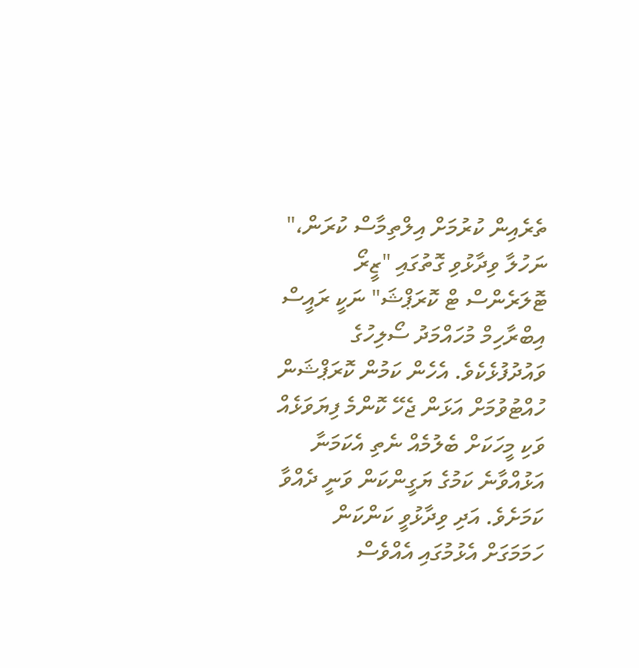ތެރެއިން ކުރުމަށް އިލްތިމާސް ކުރަން،"
ނަހުލާ ވިދާޅުވި ގޮތުގައި "ޒީރޯ ޓޮލަރެންސް ޓް ކޮރަޕްޝަ" ނަކީ ރައީސް އިބްރާހިމް މުހައްމަދު ސޯލިހުގެ ވައުދުފުޅެކެވެ. އެހެން ކަމުން ކޮރަޕްޝަން ހުއްޓުވުމަށް އަޅަން ޖެހޭ ކޮންމެ ފިޔަވަޅެއް ވަކި މީހަކަށް ބެލުމެއް ނެތި އެކަމަނާ އަޅުއްވާނެ ކަމުގެ ޔަގީންކަން ވަނީ ދެއްވާ ކަމަށެވެ. އަދި ވިދާޅުވީ ކަންކަން ހަމަމަގަށް އެޅުމުގައި އެއްވެސް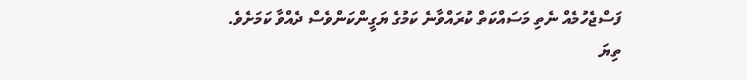ފަސްޖެހުމެއް ނެތި މަސައްކަތް ކުރައްވާނެ ކަމުގެ ޔަގީންކަންވެސް ދެއްވާ ކަމަށެވެ.
ތިޔަ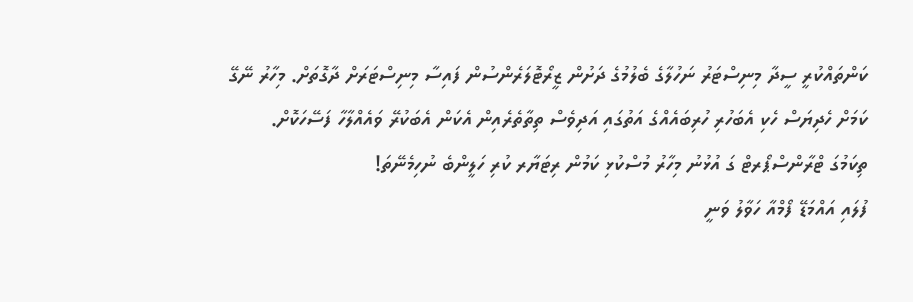ކަންތައްކުރީ ސީދާ މިނިސްޓަރު ނަހުލާގެ ބެލުމުގެ ދަށުން ޒީރޯޓޮލަރެންސުން ފައިސާ މިނިސްޓަރަށް ދާގޮތަށް. މިހާރު ނޭގޭ ކަމަށް ހެދިޔަސް ހެކި އެބަހުރި ހުރިބައެއްގެ އަތުގައި އަދިވެސް ތިތާތެރެއިން އެކަން އެބަކުރޭ ވައެއްލާހާ ފަސޭހަކޮށް.
ތިކަމުގަ ޓްރާންސްޕޯރޓް ގަ އުޅުނު މިހާރު މުސްކުޅި ކަމުން ރިޓަޔާރ ކުރި ހަލީންބެ ނުހިމެނޭތަ!
ފުލައި އައްމަޑޭ ފޯމްއާ ހަވާލު ވަނީ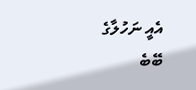އެއީ ނަހުލާގެ ބޭބެ